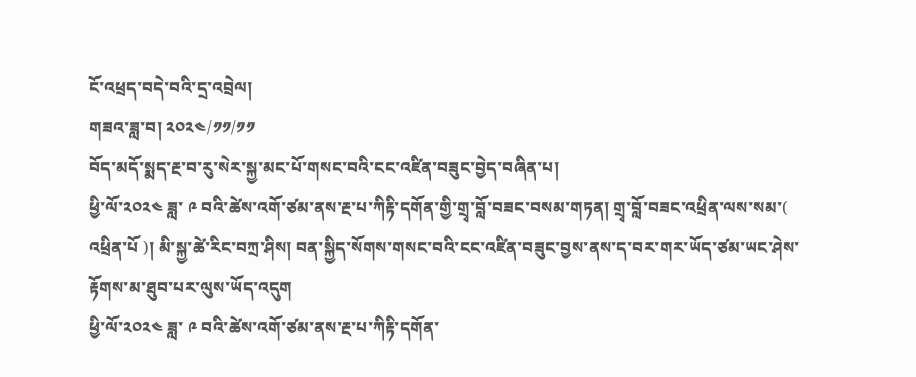ངོ་འཕྲད་བདེ་བའི་དྲ་འབྲེལ།
གཟའ་ཟླ་བ། ༢༠༢༤/༡༡/༡༡
བོད་མདོ་སྨད་རྔ་བ་རུ་སེར་སྐྱ་མང་པོ་གསང་བའི་ངང་འཛིན་བཟུང་བྱེད་བཞིན་པ།
ཕྱི་ལོ་༢༠༢༤ ཟླ་ ༩ བའི་ཚེས་འགོ་ཙམ་ནས་རྔ་པ་ཀིརྟི་དགོན་གྱི་གྲྭ་བློ་བཟང་བསམ་གཏན། གྲྭ་བློ་བཟང་འཕྲིན་ལས་སམ་( འཕྲིན་པོ )། མི་སྐྱ་ཚེ་རིང་བཀྲ་ཤིས། བན་སྐྱིད་སོགས་གསང་བའི་ངང་འཛིན་བཟུང་བྱས་ནས་ད་བར་གར་ཡོད་ཙམ་ཡང་ཤེས་རྟོགས་མ་ཐུབ་པར་ལུས་ཡོད་འདུག
ཕྱི་ལོ་༢༠༢༤ ཟླ་ ༩ བའི་ཚེས་འགོ་ཙམ་ནས་རྔ་པ་ཀིརྟི་དགོན་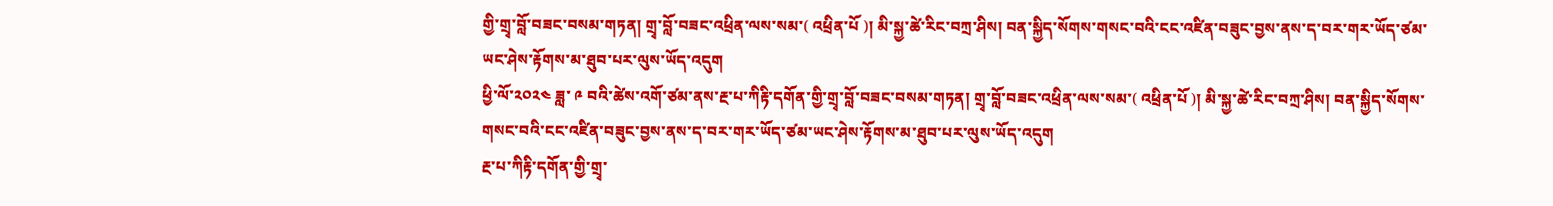གྱི་གྲྭ་བློ་བཟང་བསམ་གཏན། གྲྭ་བློ་བཟང་འཕྲིན་ལས་སམ་( འཕྲིན་པོ )། མི་སྐྱ་ཚེ་རིང་བཀྲ་ཤིས། བན་སྐྱིད་སོགས་གསང་བའི་ངང་འཛིན་བཟུང་བྱས་ནས་ད་བར་གར་ཡོད་ཙམ་ཡང་ཤེས་རྟོགས་མ་ཐུབ་པར་ལུས་ཡོད་འདུག
ཕྱི་ལོ་༢༠༢༤ ཟླ་ ༩ བའི་ཚེས་འགོ་ཙམ་ནས་རྔ་པ་ཀིརྟི་དགོན་གྱི་གྲྭ་བློ་བཟང་བསམ་གཏན། གྲྭ་བློ་བཟང་འཕྲིན་ལས་སམ་( འཕྲིན་པོ )། མི་སྐྱ་ཚེ་རིང་བཀྲ་ཤིས། བན་སྐྱིད་སོགས་གསང་བའི་ངང་འཛིན་བཟུང་བྱས་ནས་ད་བར་གར་ཡོད་ཙམ་ཡང་ཤེས་རྟོགས་མ་ཐུབ་པར་ལུས་ཡོད་འདུག
རྔ་པ་ཀིརྟི་དགོན་གྱི་གྲྭ་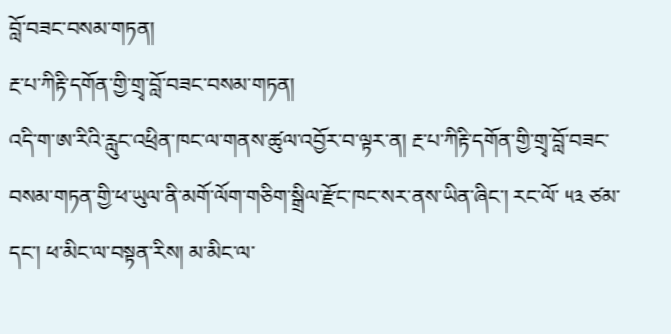བློ་བཟང་བསམ་གཏན།
རྔ་པ་ཀིརྟི་དགོན་གྱི་གྲྭ་བློ་བཟང་བསམ་གཏན།
འདི་ག་ཨ་རིའི་རླུང་འཕྲིན་ཁང་ལ་གནས་ཚུལ་འབྱོར་བ་ལྟར་ན། རྔ་པ་ཀིརྟི་དགོན་གྱི་གྲྭ་བློ་བཟང་བསམ་གཏན་གྱི་ཕ་ཡུལ་ནི་མགོ་ལོག་གཅིག་སྒྲིལ་རྫོང་ཁང་སར་ནས་ཡིན་ཞིང་། རང་ལོ་ ༥༣ ཙམ་དང་། ཕ་མིང་ལ་བསྟན་རིས། མ་མིང་ལ་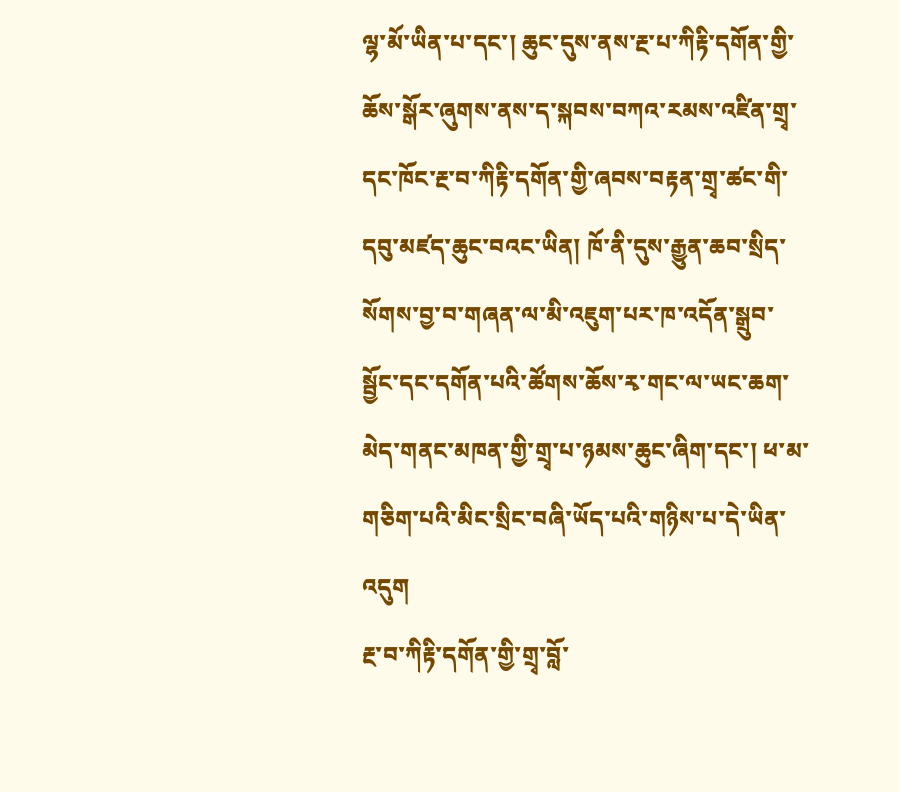ལྷ་མོ་ཡིན་པ་དང་། ཆུང་དུས་ནས་རྔ་པ་ཀིརྟི་དགོན་གྱི་ཆོས་སྒོར་ཞུགས་ནས་ད་སྐབས་བཀའ་རམས་འཛིན་གྲྭ་དང་ཁོང་རྔ་བ་ཀིརྟི་དགོན་གྱི་ཞབས་བརྟན་གྲྭ་ཚང་གི་དབུ་མཛད་ཆུང་བའང་ཡིན། ཁོ་ནི་དུས་རྒྱུན་ཆབ་སྲིད་སོགས་བྱ་བ་གཞན་ལ་མི་འཇུག་པར་ཁ་འདོན་སྒྲུབ་སྦྱོང་དང་དགོན་པའི་ཚོགས་ཆོས་རྭ་གང་ལ་ཡང་ཆག་མེད་གནང་མཁན་གྱི་གྲྭ་པ་ཉམས་ཆུང་ཞིག་དང་། ཕ་མ་གཅིག་པའི་མིང་སྲིང་བཞི་ཡོད་པའི་གཉིས་པ་དེ་ཡིན་འདུག
རྔ་བ་ཀིརྟི་དགོན་གྱི་གྲྭ་བློ་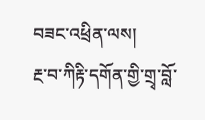བཟང་འཕྲིན་ལས།
རྔ་བ་ཀིརྟི་དགོན་གྱི་གྲྭ་བློ་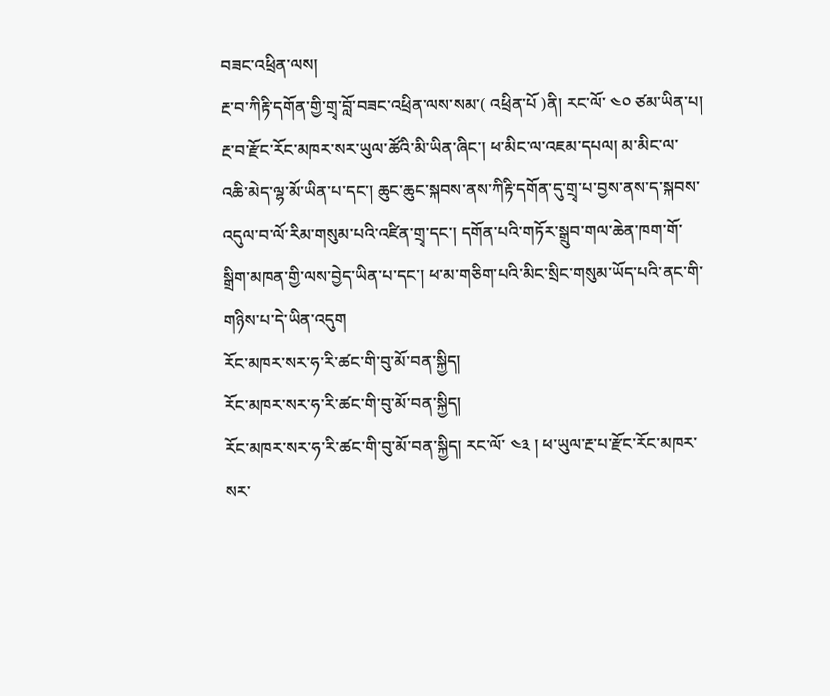བཟང་འཕྲིན་ལས།
རྔ་བ་ཀིརྟི་དགོན་གྱི་གྲྭ་བློ་བཟང་འཕྲིན་ལས་སམ་( འཕྲིན་པོ )ནི། རང་ལོ་ ༤༠ ཙམ་ཡིན་པ། རྔ་བ་རྫོང་རོང་མཁར་སར་ཡུལ་ཚོའི་མི་ཡིན་ཞིང་། ཕ་མིང་ལ་འཇམ་དཔལ། མ་མིང་ལ་འཆི་མེད་ལྷ་མོ་ཡིན་པ་དང་། ཆུང་ཆུང་སྐབས་ནས་ཀིརྟི་དགོན་དུ་གྲྭ་པ་བྱས་ནས་ད་སྐབས་འདུལ་བ་ལོ་རིམ་གསུམ་པའི་འཛིན་གྲྭ་དང་། དགོན་པའི་གཏོར་སྒྲུབ་གལ་ཆེན་ཁག་གོ་སྒྲིག་མཁན་གྱི་ལས་བྱེད་ཡིན་པ་དང་། ཕ་མ་གཅིག་པའི་མིང་སྲིང་གསུམ་ཡོད་པའི་ནང་གི་གཉིས་པ་དེ་ཡིན་འདུག
རོང་མཁར་སར་ཧ་རི་ཚང་གི་བུ་མོ་བན་སྐྱིད།
རོང་མཁར་སར་ཧ་རི་ཚང་གི་བུ་མོ་བན་སྐྱིད།
རོང་མཁར་སར་ཧ་རི་ཚང་གི་བུ་མོ་བན་སྐྱིད། རང་ལོ་ ༤༣ ། ཕ་ཡུལ་རྔ་པ་རྫོང་རོང་མཁར་སར་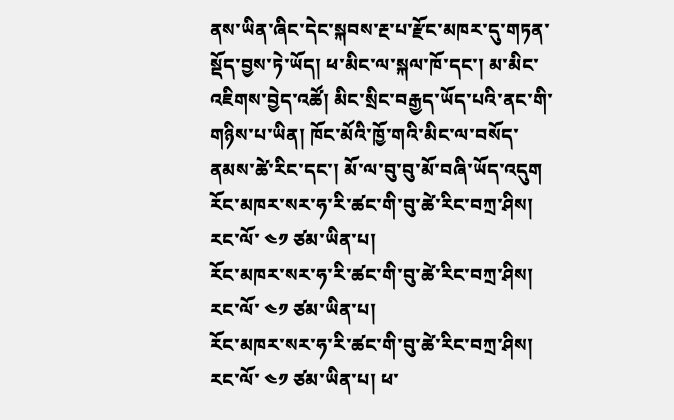ནས་ཡིན་ཞིང་དེང་སྐབས་རྔ་པ་རྫོང་མཁར་དུ་གཏན་སྡོད་བྱས་ཏེ་ཡོད། ཕ་མིང་ལ་སྐལ་ཁོ་དང་། མ་མིང་འཇིགས་བྱེད་འཚོ། མིང་སྲིང་བརྒྱད་ཡོད་པའི་ནང་གི་གཉིས་པ་ཡིན། ཁོང་མོའི་ཁྱོ་གའི་མིང་ལ་བསོད་ནམས་ཚེ་རིང་དང་། མོ་ལ་བུ་བུ་མོ་བཞི་ཡོད་འདུག
རོང་མཁར་སར་ཧ་རི་ཚང་གི་བུ་ཚེ་རིང་བཀྲ་ཤིས། རང་ལོ་ ༤༡ ཙམ་ཡིན་པ།
རོང་མཁར་སར་ཧ་རི་ཚང་གི་བུ་ཚེ་རིང་བཀྲ་ཤིས། རང་ལོ་ ༤༡ ཙམ་ཡིན་པ།
རོང་མཁར་སར་ཧ་རི་ཚང་གི་བུ་ཚེ་རིང་བཀྲ་ཤིས། རང་ལོ་ ༤༡ ཙམ་ཡིན་པ། ཕ་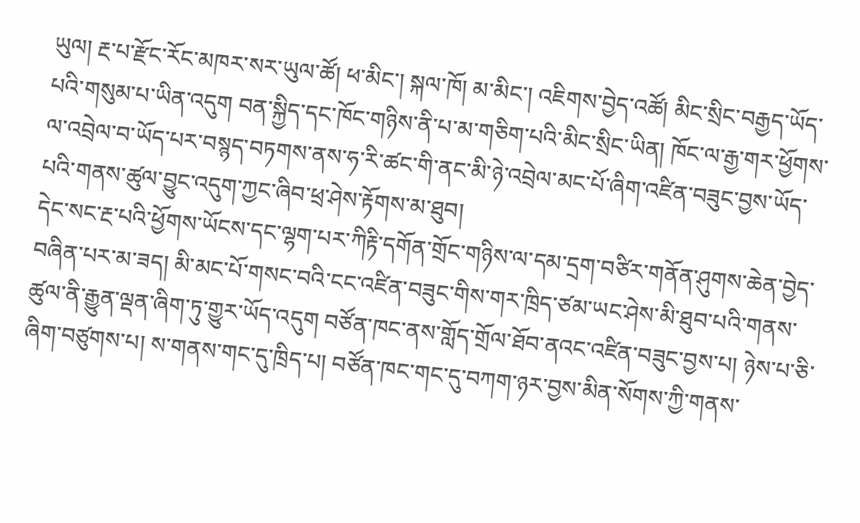ཡུལ། རྔ་པ་རྫོང་རོང་མཁར་སར་ཡུལ་ཚོ། ཕ་མིང་། སྐལ་ཁོ། མ་མིང་། འཇིགས་བྱེད་འཚོ། མིང་སྲིང་བརྒྱད་ཡོད་པའི་གསུམ་པ་ཡིན་འདུག བན་སྐྱིད་དང་ཁོང་གཉིས་ནི་པ་མ་གཅིག་པའི་མིང་སྲིང་ཡིན། ཁོང་ལ་རྒྱ་གར་ཕྱོགས་ལ་འབྲེལ་བ་ཡོད་པར་བསྙད་བཏགས་ནས་ཧ་རི་ཚང་གི་ནང་མི་ཉེ་འབྲེལ་མང་པོ་ཞིག་འཛིན་བཟུང་བྱས་ཡོད་པའི་གནས་ཚུལ་བྱུང་འདུག་ཀྱང་ཞིབ་ཕྲ་ཤེས་རྟོགས་མ་ཐུབ།
དེང་སང་རྔ་པའི་ཕྱོགས་ཡོངས་དང་ལྷག་པར་ཀིརྟི་དགོན་གྲོང་གཉིས་ལ་དམ་དྲག་བཙིར་གནོན་ཤུགས་ཆེན་བྱེད་བཞིན་པར་མ་ཟད། མི་མང་པོ་གསང་བའི་ངང་འཛིན་བཟུང་གིས་གར་ཁྲིད་ཙམ་ཡང་ཤེས་མི་ཐུབ་པའི་གནས་ཚུལ་ནི་རྒྱུན་ལྡན་ཞིག་ཏུ་གྱུར་ཡོད་འདུག བཙོན་ཁང་ནས་གློད་གྲོལ་ཐོབ་ནའང་འཛིན་བཟུང་བྱས་པ། ཉེས་པ་ཅི་ཞིག་བཙུགས་པ། ས་གནས་གང་དུ་ཁྲིད་པ། བཙོན་ཁང་གང་དུ་བཀག་ཉར་བྱས་མིན་སོགས་ཀྱི་གནས་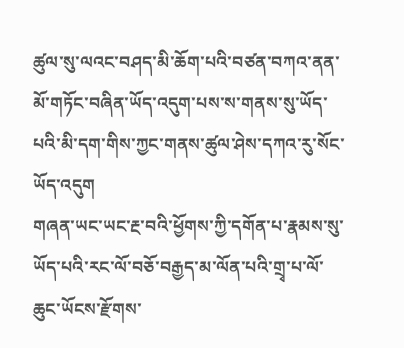ཚུལ་སུ་ལའང་བཤད་མི་ཆོག་པའི་བཙན་བཀའ་ནན་མོ་གཏོང་བཞིན་ཡོད་འདུག་པས་ས་གནས་སུ་ཡོད་པའི་མི་དག་གིས་ཀྱང་གནས་ཚུལ་ཤེས་དཀའ་རུ་སོང་ཡོད་འདུག
གཞན་ཡང་ཡང་རྔ་བའི་ཕྱོགས་ཀྱི་དགོན་པ་རྣམས་སུ་ཡོད་པའི་རང་ལོ་བཅོ་བརྒྱད་མ་ལོན་པའི་གྲྭ་པ་ལོ་ཆུང་ཡོངས་རྫོགས་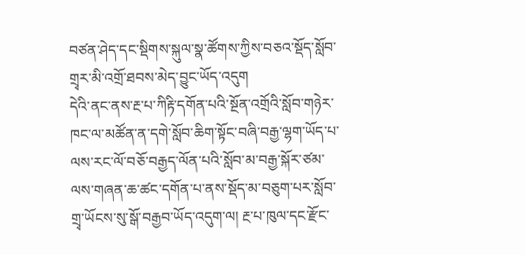བཙན་ཤེད་དང་སྡིགས་སྐུལ་སྣ་ཚོགས་ཀྱིས་བཅའ་སྡོད་སློབ་གྲྭར་མི་འགྲོ་ཐབས་མེད་བྱུང་ཡོད་འདུག
དེའི་ནང་ནས་རྔ་པ་ཀིརྟི་དགོན་པའི་སྔོན་འགྲོའི་སློབ་གཉེར་ཁང་ལ་མཚོན་ན་དགེ་སློབ་ཆིག་སྟོང་བཞི་བརྒྱ་ལྷག་ཡོད་པ་ལས་རང་ལོ་བཅོ་བརྒྱད་ལོན་པའི་སློབ་མ་བརྒྱ་སྐོར་ཙམ་ལས་གཞན་ཆ་ཚང་དགོན་པ་ནས་སྡོད་མ་བཅུག་པར་སློབ་གྲྭ་ཡོངས་སུ་སྒོ་བརྒྱབ་ཡོད་འདུག་ལ། རྔ་པ་ཁུལ་དང་རྫོང་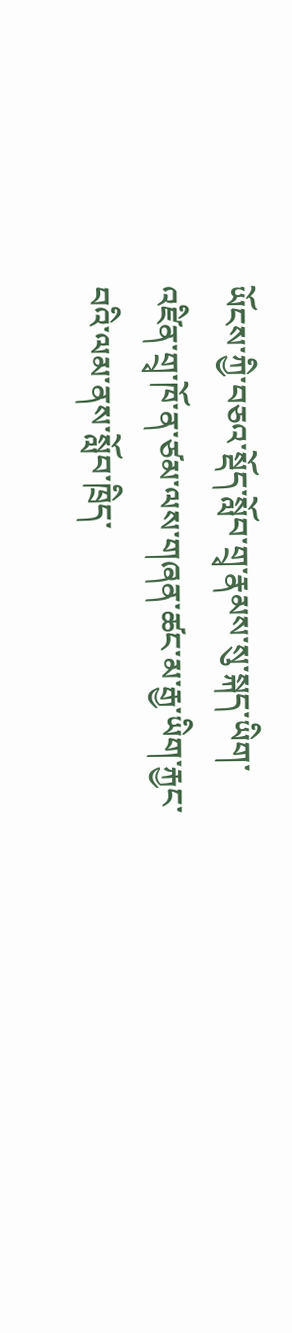ཡོངས་ཀྱི་བཅའ་སྡོད་སློབ་གྲྭ་རྣམས་སུ་སྐད་ཡིག་འཛིན་གྲྭ་ཁོ་ན་ཙམ་ལས་གཞན་ཚང་མ་རྒྱ་ཡིག་རྐྱང་བའི་ལམ་ནས་སློབ་ཁྲིད་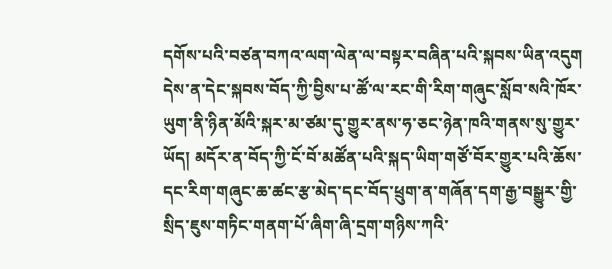དགོས་པའི་བཙན་བཀའ་ལག་ལེན་ལ་བསྟར་བཞིན་པའི་སྐབས་ཡིན་འདུག དེས་ན་དེང་སྐབས་བོད་ཀྱི་བྱིས་པ་ཚོ་ལ་རང་གི་རིག་གཞུང་སློབ་སའི་ཁོར་ཡུག་ནི་ཉིན་མོའི་སྐར་མ་ཙམ་དུ་གྱུར་ནས་ཧ་ཅང་ཉེན་ཁའི་གནས་སུ་གྱུར་ཡོད། མདོར་ན་བོད་ཀྱི་ངོ་བོ་མཚོན་པའི་སྐད་ཡིག་གཙོ་བོར་གྱུར་པའི་ཆོས་དང་རིག་གཞུང་ཆ་ཚང་རྩ་མེད་དང་བོད་ཕྲུག་ན་གཞོན་དག་རྒྱ་བསྒྱུར་གྱི་སྲིད་ཇུས་གཏིང་གནག་པོ་ཞིག་ཞི་དྲག་གཉིས་ཀའི་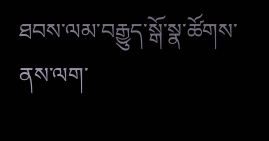ཐབས་ལམ་བརྒྱུད་སྒོ་སྣ་ཚོགས་ནས་ལག་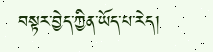བསྟར་བྱེད་ཀྱིན་ཡོད་པ་རེད།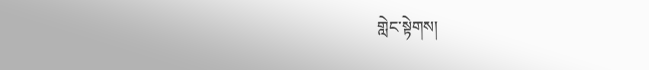གླེང་སྟེགས།